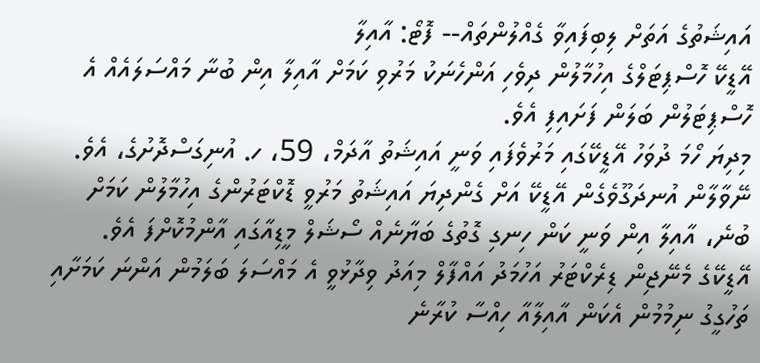އައިޝަތުގެ އަތަށް ލިބިފައިވާ ގެއްލުންތައް-- ފޮޓޯ: އާއިލާ
އޭޑީކޭ ހޮސްޕިޓަލްގެ އިހުމާލުން ދިވެހި އަންހެނަކު މަރުވި ކަމަށް އާއިލާ އިން ބުނާ މައްސަލައެއް އެ ހޮސްޕިޓަލުން ބަލަން ފަށައިފި އެވެ.
މިދިޔަ ހޯމަ ދުވަހު އޭޑީކޭގައި މަރުވެފައި ވަނީ އައިޝަތު އާދަމް، 59، ހ. އުނިގަސްދޮށުގެ، އެވެ.
ނޭވާލާން އުނދަގޫވެގެން އޭޑީކޭ އަށް ގެންދިޔަ އައިޝަތު މަރުވީ ޑޮކްޓަރުންގެ އިހުމާލުން ކަމަށް ބުނެ، އާއިލާ އިން ވަނީ ކަން ހިނގި ގޮތުގެ ބަޔާނެއް ސޯޝަލް މީޑިއާގައި އާންމުކޮށްފަ އެވެ.
އޭޑީކޭގެ މެނޭޖިން ޑިރެކްޓަރު އަހުމަދު އައްފާލް މިއަދު ވިދާޅުވީ އެ މައްސަލަ ބަލަމުން އަންނަ ކަމަށާއި ތަހުގީގު ނިމުމުން އެކަން އާއިލާއާ ހިއްސާ ކުރާނެ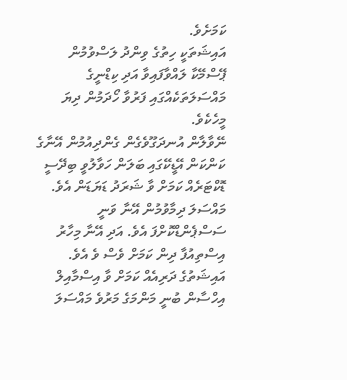ކަމަށެވެ.
އައިޝަތަކީ ހިތުގެ ވިންދު ލަސްވުމުން ޕޭސްމޭކާ ލައްވާފައިވާ އަދި ކިޑްނީގެ މައްސަލަތަކެއްގައި ފަރުވާ ހޯދަމުން ދިޔަ މީހެކެވެ.
ނޭވާލާން އުނދަގޫވެގެން ގެންދިއުމުން އޭނާގެ ކަންކަން އޭޑީކޭގައި ބަލަން ހަވާލުވީ ބިދޭސީ ޑޮކްޓަރެއް ކަމަށް ވާ ޝަރަދު ޑަޔަޑަން އެވެ. މައްސަލަ ދިމާވުމުން އޭނާ ވަނީ ސަސްޕެންޑްކޮށްފަ އެވެ. އަދި އޭނާ މިހާރު އިސްތިއުފާ ދިން ކަމަށް ވެސް ވެ އެވެ.
އައިޝަތުގެ ދަރިއެއް ކަމަށް ވާ އިސްމާއިލް އިހްސާން ބުނީ މަންމަގެ މަރުވެ މައްސަލަ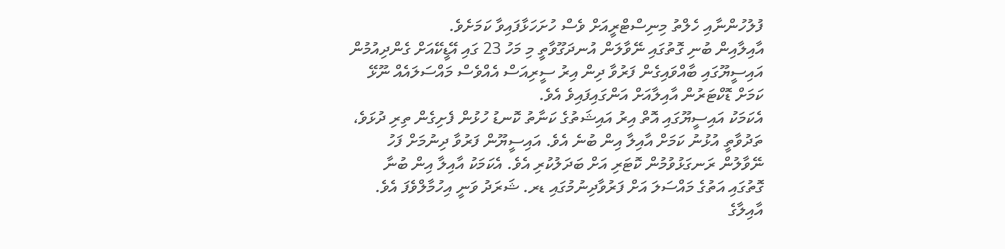ފުލުހުންނާއި ހެލްތު މިނިސްޓްރީއަށް ވެސް ހުށަހަޅާފައިވާ ކަމަށެވެ.
އާއިލާއިން ބުނި ގޮތުގައި ނޭވާލަން އުނދަގޫވާތީ މި މަހު 23 ގައި އޭޑީކޭއަށް ގެންދިއުމުން އައިސީޔޫގައި ބާއްވައިގެން ފަރުވާ ދިން އިރު ސީރިއަސް އެއްވެސް މައްސަލައެއް ނޫޅޭ ކަމަށް ޑޮކްޓަރުން އާއިލާއަށް އަންގައިފައިވެ އެވެ.
އެކަމަކު އައިސީޔޫގައި އޮތް އިރު އައިޝަތުގެ ކަނާތު ކޮނޑު ހުޅުން ފެށިގެން ތިރި ދުޅަވެ، ތަދުވާތީ އުޅުނު ކަމަށް އާއިލާ އިން ބުނެ އެވެ. އައިސީޔޫން ފަރުވާ ދިނުމަށް ފަހު ނޭވާލުން ރަނގަޅުވުމުން ކޮޓަރި އަށް ބަދަލުކުރި އެވެ. އެކަމަކު އާއިލާ އިން ބުނާ ގޮތުގައި އަތުގެ މައްސަލަ އަށް ފަރުވާދިނުމުގައި ޑރ. ޝަރަދު ވަނީ އިހުމާލްވެފަ އެވެ.
އާއިލާގެ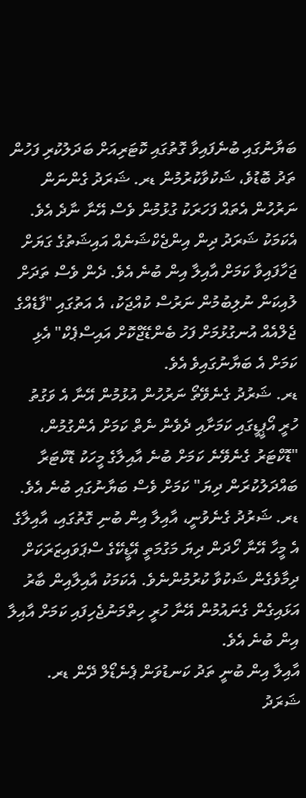ބަޔާނުގައި ބުނެފައިވާ ގޮތުގައި ކޮޓަރިއަށް ބަދަލުކުރި ފަހުން ތަދު ބޮޑުވެ، ޝަކުވާކުރުމުން ޑރ. ޝަރަދު ގެންނަން ނަރުހުން އެތައް ފަހަރަކު ގުޅުމުން ވެސް އޭނާ ނާދެ އެވެ. އެކަމަކު ޝަރަދު ދިން އިންޖެކްޝަނެއް އައިޝަތުގެ ގަޔަށް ޖަހާފައިވާ ކަމަށް އާއިލާ އިން ބުނެ އެވެ. ދެން ވެސް ތަދަށް ލުއިކަން ނުލިބުމުން ނަރުސް ކުއްޖަކު، އެ އަތުގައި "ފާޑެއްގެ ޖެލްއެއް އުނގުޅުމަށް ފަހު ބެންޑޭޖްކޮށް އައިސްޕެކް" އެޅި ކަމަށް އެ ބަޔާނުގައިވެ އެވެ.
ޑރ. ޝަރުދު ގެނެވޭތޯ ނަރުހުން އުޅުމުން އޭނާ އެ ވަގުތު ހުރީ އޯޕީޑީގައި ކަމަށާއި ދެވެން ނެތް ކަމަށް އެންގުމުން، "ޑޮކްޓަރު ގެނެވޭނެ ކަމަށް ބުނެ އާއިލާގެ މީހަކު ޑޮކްޓަރާ ބައްދަލުކުރަން ދިޔަ" ކަމަށް ވެސް ބަޔާނުގައި ބުނެ އެވެ.
ޑރ. ޝަރުދު ގެނެވުނީ، އާއިލާ އިން ބުނި ގޮތުގައި، އާއިލާގެ އެ މީހާ އޭނާ ހޯދަން ދިޔަ މަގުމަތީ އޭޑީކޭގެ ސްޕަވައިޒަރަކަށް ދިމާވެގެން ޝަކުވާ ކުރުމުންނެވެ. އެކަމަކު އާއިލާއިން ބާރު އަޅައިގެން ގެނައުމުން އޭނާ ހުރީ ހިތްމަނުޖެހިފައި ކަމަށް އާއިލާ އިން ބުނެ އެވެ.
އާއިލާ އިން ބުނީ ތަދު ކަނޑުވަން ޕެނެޑޯލް ދޭން ޑރ. ޝަރަދު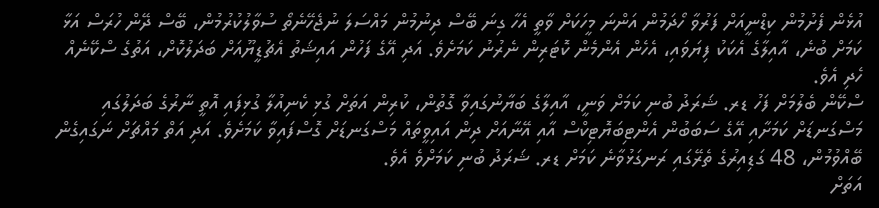އުޅެން ފެށުމުން ކިޑްނީއަށް ފަރުވާ ހޯދަމުން އަންނަ މީހަކަށް ވާތީ އެހާ ގިނަ ބޭސް ދިނުމުން މައްސަލަ ނުޖެހޭނެތޯ ސުވާލުކުރުމުން، ބޭސް ދޭން ހުރަސް އަޅާ ކަމަށް ބުނެ، އާއިލާގެ އެކަކު ފިޔަވައި، އެހެން އެންމެން ކޮޓަރިން ނެރުނު ކަމަށެވެ. އަދި އޭގެ ފަހުން އައިޝަތު އެޗުޑީޔޫއަށް ބަދަލުކޮށް، އަތުގެ ސްކޭނެއް ހެދި އެވެ.
ސްކޭން ބެލުމަށް ފަހު ޑރ. ޝަރަދު ބުނި ކަމަށް ވަނީ، އާއިލާގެ ބަޔާނުގައިވާ ގޮތުން، ކުރިން އަތަށް ގުޅި ކެނިއުލާ ގުޅިފައި އޮތީ ނާރުގެ ބަދަލުގައި މަސްގަނޑަށް ކަމަށާއި އޭގެ ސަބަބުން އެންޓިބަޔޮޓިކްސް އާއި އޭނާއަށް ދިން އައިވީތައް މަސްގަނޑަށް ގޮސްފައިވާ ކަމަށެވެ. އަދި އަތް މައްޗަށް ނަގައިގެން ބޭއްވުމުން، 48 ގަޑިއިރުގެ ތެރޭގައި ރަނގަޅުވާނެ ކަމަށް ޑރ. ޝަރަދު ބުނި ކަމަށްވެ އެވެ.
އަތަށް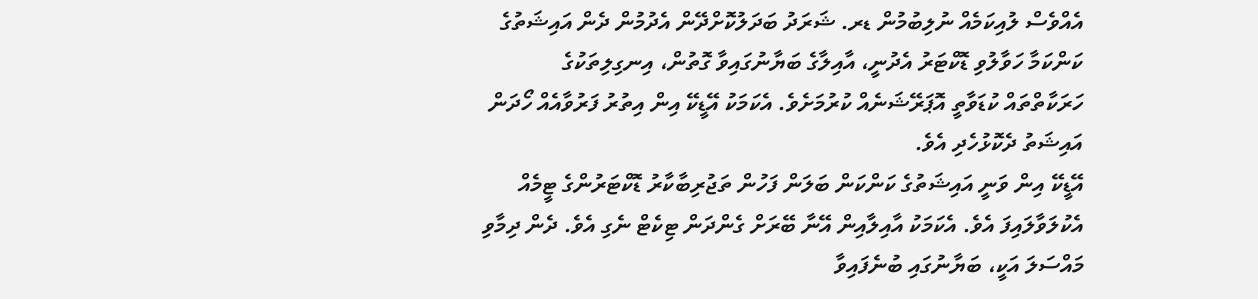އެއްވެސް ލުއިކަމެއް ނުލިބުމުން ޑރ. ޝަރަދު ބަދަލުކޮށްދޭން އެދުމުން ދެން އައިޝަތުގެ ކަންކަމާ ހަވާލުވި ޑޮކްޓަރު އެދުނީ، އާއިލާގެ ބަޔާނުގައިވާ ގޮތުން، އިނގިލިތަކުގެ ހަރަކާތްތައް ކުޑަވާތީ އޮޕަރޭޝަނެއް ކުރުމަށެވެ. އެކަމަކު އޭޑީކޭ އިން އިތުރު ފަރުވާއެއް ހޯދަން އައިޝަތު ދެކޮޅުހެދި އެވެ.
އޭޑީކޭ އިން ވަނީ އައިޝަތުގެ ކަންކަން ބަލަން ފަހުން ތަޖުރިބާކާރު ޑޮކްޓަރުންގެ ޓީމެއް އެކުލަވާލައިފަ އެވެ. އެކަމަކު އާއިލާއިން އޭނާ ބޭރަށް ގެންދަން ޓިކެޓް ނެގި އެވެ. ދެން ދިމާވި މައްސަލަ އަކީ، ބަޔާނުގައި ބުނެފައިވާ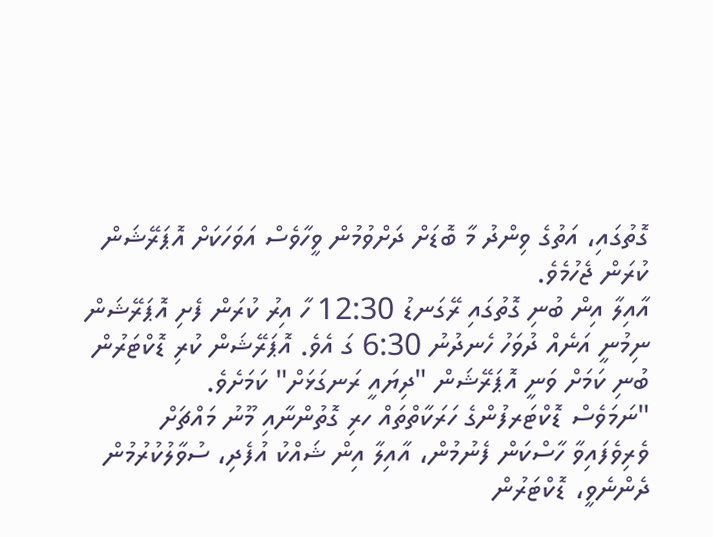ގޮތުގައި، އަތުގެ ވިންދު މާ ބޮޑަށް ދަށްވުމުން ވީހާވެސް އަވަހަކަށް އޮޕަރޭޝަން ކުރަން ޖެހުމެވެ.
އާއިލާ އިން ބުނި ގޮތުގައި ރޭގަނޑު 12:30 ހާ އިރު ކުރަން ފެށި އޮޕަރޭޝަން ނިމުނީ އަނެއް ދުވަހު ހެނދުނު 6:30 ގަ އެވެ. އޮޕަރޭޝަން ކުރި ޑޮކްޓަރުން ބުނި ކަމަށް ވަނީ އޮޕަރޭޝަން "ދިޔައީ ރަނގަޅަށް" ކަމަށެވެ.
"ނަމަވެސް ޑޮކްޓަރފުންގެ ހަރަކާތްތައް ހރި ގޮތުންނާއި މޫނު މައްޗަށް ވެރިވެފައިވާ ހާސްކަން ފެނުމުން، އާއިލާ އިން ޝައްކު އުފެދި، ސުވާލުކުރުމުން ދެންނެވީ، ޑޮކްޓަރުން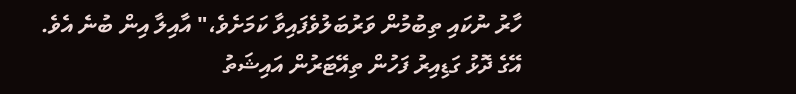ހާރު ނުކައި ތިބުމުން ވަރުބަލުވެފައިވާ ކަމަށެވެ،" އާއިލާ އިން ބުނެ އެވެ.
އޭގެ ދޮޅު ގަޑިއިރު ފަހުން ތިއޭޓަރުން އައިޝަތު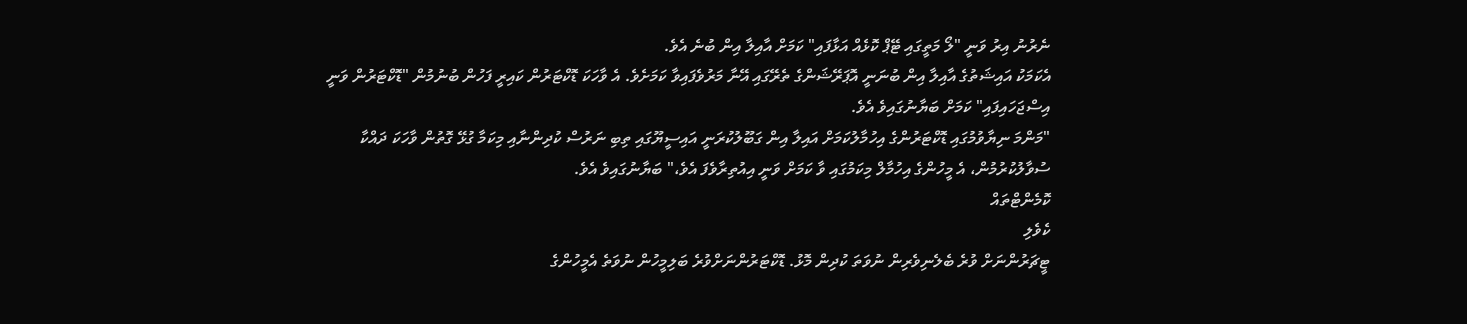ނެރުނު އިރު ވަނީ "ލޯ މަތީގައި ޓޭޕް ކޮޅެއް އަޅާފައި" ކަމަށް އާއިލާ އިން ބުނެ އެވެ.
އެކަމަކު އައިޝަތުގެ އާއިލާ އިން ބުނަނީ އޮޕަރޭޝަންގެ ތެރޭގައި އޭނާ މަރުވެފައިވާ ކަމަށެވެ. އެ ވާހަކަ ޑޮކްޓަރުން ކައިރީ ފަހުން ބުނުމުން "ޑޮކްޓަރުން ވަނީ އިސްޖަހައިފައި" ކަމަށް ބަޔާނުގައިވެ އެވެ.
"މަންމަ ނިޔާވުމުގައި ޑޮކްޓަރުންގެ އިހުމާލުކަމަށް އައިލާ އިން ގަބޫލުކުރަނީ އައިސީޔޫގައި ތިބި ނަރުސް ކުދިންނާއި މިކަމާ ގުޅޭ ގޮތުން ވާހަކަ ދައްކާ ސުވާލުކުރުމުން، އެ މީހުންގެ އިހުމާލް މިކަމުގައި ވާ ކަމަށް ވަނީ އިއުތިރާވެފަ އެވެ،" ބަޔާނުގައިވެ އެވެ.
ކޮމެންޓްތައް
ކެވެލި
ޓީޗަރުންނަށް ވުރެ ބެލެނިވެރިން ނުވަތަ ކުދިން މޮޅު. ޑޮކްޓަރުންނަށްވުރެ ބަލިމީހުން ނުވަތެ އެމީހުންގެ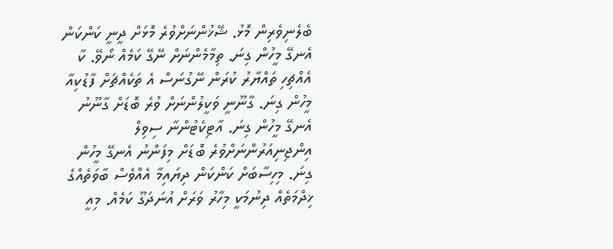ބެލެނިވެރިން މޮޅު. ޝޭޚުންނަށްވުރެ މޮޅަށް ދީނީ ކަންކަން އެނގޭ މީހުން ގިނަ. ތިމާމެންނަށް ނޭގޭ ކަމެއް ނޯވޭ. ކާ އެއްޗިހި ތައްޔާރު ކުރަން ނޭގުނަސް އެ ތަކެއްޗަށް ފާޑުކިއާ މީހުން ގިނަ. ގާނޫނީ ވަކީލުންނަށް ވުރެ ބޮޑަށް ގާނޫނު އެނގޭ މީހުން ގިނަ. އާޓިކެޓުންނާ ސިވިލް އިންޖިނިއަރުންނަށްވުރެ ބޮޑަށް މިފަންނު އެނގޭ މީހުން ގިނަ. މިހިސާބަށް ކަންކަން ދިޔައިމާ އެއްވެސް ބާވަތެއްގެ ޚިދްމަތެއް ދިނުމަކީ މިހާރު ވަރަށް އުނަދަގޫ ކަމެއް. މިއީ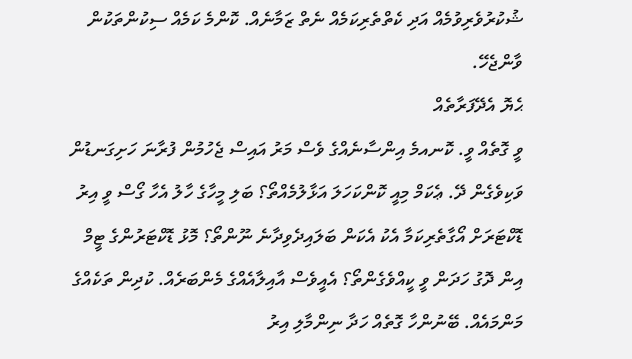ޝުކުރުވެރިވުމެއް އަދި ކެތްތެރިކަމެއް ނެތް ޒަމާނެއް. ކޮންމެ ކަމެއް ސިކުންތަކުން ވާންޖެހޭ.
ޙެޔޮ އެދޭފަރާތެއް
ވީ ގޮތެއް ވީ. ކޮނއމެ އިންސާނެއްގެ ވެސް މަރު އައިސް ޖެހުމުން ފުރާނަ ހަށިގަނޑުން ވަކިވެގެން ދޭ. ޢެކަމް މިއީ ކޮންކަހަލަ އަޅާލުމެއްތޯ؟ ބަލި މީހާގެ ހާލު އެހާ ގޯސް ވީ އިރު ޑޮކްޓަރަށް އޯގާތެރިކަމާ އެކު އެކަން ބަލައިދެވިދާނެ ނޫންތޯ؟ މޮޅު ޑޮކްޓަރުންގެ ޓީމް އިން ދޮގު ހަދަން ވީ ކީއްވެގެންތޯ؟ އެއީވެސް އާއިލާއެއްގެ މެންބަރެއް. ކުދިން ތަކެއްގެ މަންމައެއް. ބޭނުންހާ ގޮތެއް ހަދާ ނިންމާލި އިރު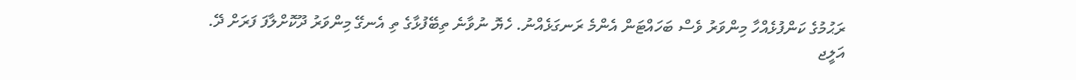ރަޙުމުގެ ކަންފުޅެއްހާ މިންވަރު ވެސް ބަހައްޓަން އެންމެ ރަނގަޅެއްނު. ހެޔޮ ނުވާނެ ތިބޭފުޅާގެ ތި އެނގޭ މިންވަރު ދޫކޮށްލާފަ ފަރަށް ދޭ.
އަލީޖ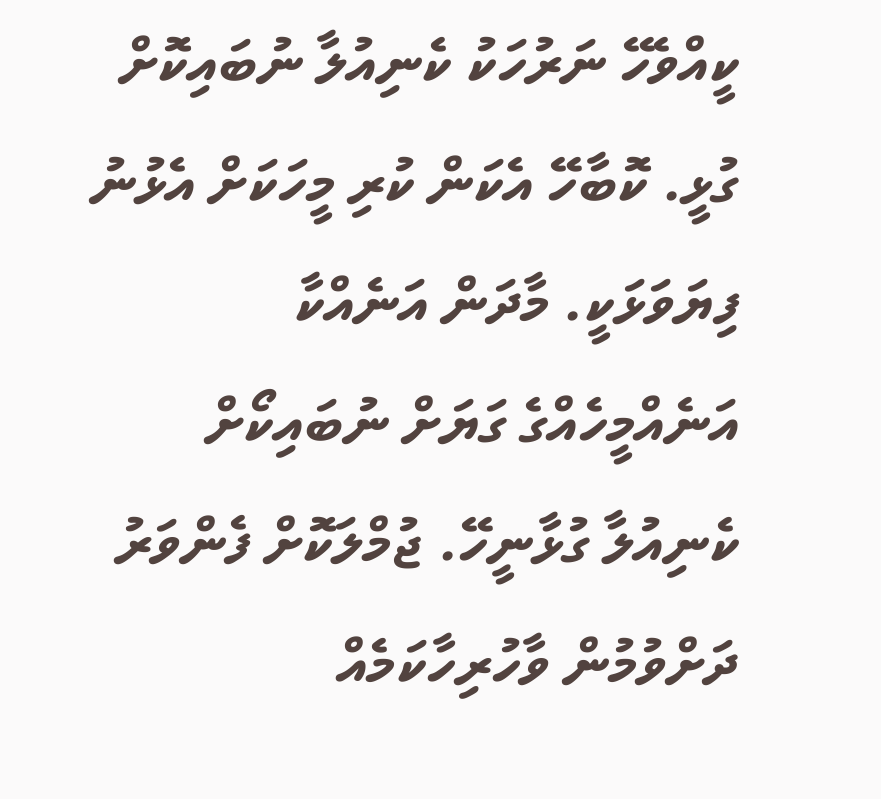ކީއްވެހޭ ނަރުހަކު ކެނިއުލާ ނުބައިކޮށް ގުޅީ. ކޮބާހޭ އެކަން ކުރި މީހަކަށް އެޅުނު ފިޔަވަޅަކީ. މާދަން އަނެއްކާ އަނެއްމީހެއްގެ ގަޔަށް ނުބައިކޯށް ކެނިއުލާ ގުޅާނީހޭ. ޖުމްލަކޮށް ފެންވަރު ދަށްވުމުން ވާހުރިހާކަމެއް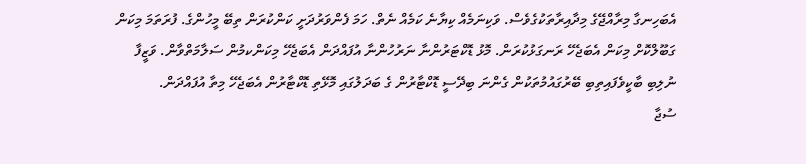އެބަހިނގާ މިރާއްޖޭގެ މިދާއިރާތަކުގެވެސް. ވަކިނަމެއް ކިޔާނެ ކަމެއް ނެތް. ހަމަ ފެންވަރުދަށީ ކަންކުރަން ތިބޭ މީހުންގެ. ފުރަތަމަ މިކަން ގަބޫލްކޮށް މިކަން އެބަޖެހޭ ރަނގަޅުކުރަން. މޮޅު ޑޮކްޓަރުންނާ ނަރުހުންނާ އުފައްދަން އެބަޖެހޭ މިކަންކމުން ސަލާމަތްވާން. ވަޒީފާ ނުލިބި ބާކީވެފައިތިބި ބޭރުގައުމުތަކުން ގެންނަ ބިދޭސީ ޑޮކްޓާރުން ގެ ބަދަލުގައި މޮޅޭތި ޑޮކްޓާރުން އެބަޖެހޭ މިތާ އުފައްދަން.
ސުޖާ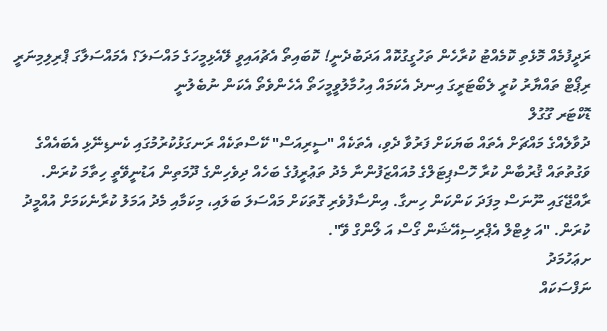ރަދީފުމެއް މޮޅެތި ކޮމެއްޓު ކުރާހެން ތަހުގީގުކޮއް އަދަބުދެނީ! ކޮބައިތޯ އެޗުއައިވީ ލޭއެޅިމީހަގެ މައްސަލަ؟ އެމައްސަލާގަ ޕްރިލިމިނަރީ ރިޕޯޓް ތައްޔާރު ކުރީ ލެބޯޓަރީގަ އިނދެ އެކަމައް އިހުމާލުވީމީހަތޯ އެހެންވެތޯ އެކަން ނުބެލުނީ
ޑޮކްޓަރ ގޫގުލް
ދުވާލެއްގެ މައްޗަށް އެތައް ބަޔަކަށް ފަރުވާ ދެވި، އެތަކެއް "ސީރިއަސް" ކޭސްތަކެއް ރަނގަޅުކުރުމުގައި ކެނޑިނޭޅި އެބައެއްގެ ވަގުތުތައް ޤުރުބާން ކުރާ ހޮސްޕިޓަލްގެ މުއައްޒަފުންނާ މެދު ތަޢުރީފުގެ ބަހެއް ދިވެހިންގެ ދޫމަތިން އަޑުނީވޭތީ ހިތާމަ ކުރަން. ރާއްޖޭގައި ނޫނަސް މިފަދަ ކަންކަން ހިނގާ. އިންސާފުވެރި ގޮތަކަށް މައްސަލަ ބަލައި، މިކަމާއި މެދު އަމަލު ކުރާނެކަމަށް އުއްމީދު ކުރަން. "އަ ލިޓްލް އެޕްރިސިއޭޝަން ގޯސް އަ ލޯންގް ވޭ".
ށޢަހުމަދު
ނަފްސަކައް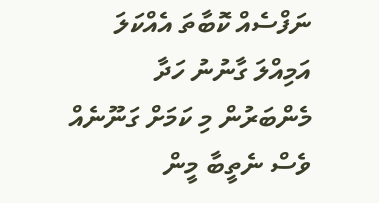ނަފްސެއް ކޮބާތަ އެއްކަލަ އަމިއްލަ ގާނުނު ހަދާ މެންބަރުން މި ކަމަށް ގަނޫނެއް ވެސް ނެތީބާ މީން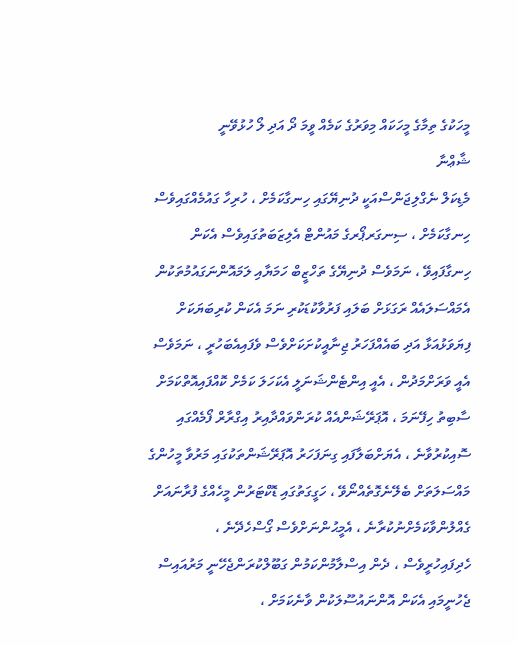މީހަކުގެ ތިމާގެ މީހަކައް މިވަރުގެ ކަމެއް ވީމަ ދޯ އަދި ލޯ ހުޅުވޭނީ
ޝާޢްނާ
މެޑިކަލް ނެގްލިޖަންސްއަކީ ދުނިޔޭގައި ހިނގާކަމެށް ، ހުރިހާ ގައުމެއްގައިވެސް ހިނގާކަމެށް ، ސިނގަރޕޯރގެ މައުންޓް އެލިޒަބަތުގައިވެސް އެކަން ހިނގާފައިވޭ ، ނަމަވެސް ދުނިޔޭގެ ތަހްޒީބް ހަމަޔާއި ލަމައޮންނަގައުމުތަކުން އެމައްސަލައެއް ރަގަޅަށް ބަލައި ފަރުވާކުޑަކުރި ނަމަ އެކަން ކުރިބަޔަކަށް ފިޔަވަޅުއަޅާ އަދި ބައެއްފަހަރު ޖިނާއީކުށަކަށްވެސް ވެފައިއެބަހުރީ ، ނަމަވެސް އެއީ ވަރަށްމަދުން ، އެއީ އިންޓެންޝަނަލީ އެކަހަލަ ކަމެށް ކޮއްފައިއޮތްކަމަށް ސާބިތު ހިފޭނަމަ ، އޮޕަރޭޝަންއެއް ކުރަންވައްދާއިރު އިގްރާރް ފޯމެއްގައި ސޮއިކުރުވާނެ ، އެޔަށްބަލާފައި ގިނަފަހަރު އޮޕަރޭޝަންތަކުގައި މަރުވާ މީހުންގެ މައްސަލަތަށް ބެލޭނެގޮތެއްނޯވޭ ، ހަގީގަތުގައި ޑޮކްޓަރުން މީހެއްގެ ފުރާނައަށް ގެއްލުންވާކަމެށްނުކުރާނެ ، އެމީޙުންނަށްވެސް ގޯސްހެދޭނެ ، ހެދިފައިހުރީވެސް ، ދެން އިސްލާމުންކަމުން ގަބޫލްކުރަންޖެހޭނީ މަރުއައިސް ޖެހުނީމައި އެކަން އޮންނައުސޫލަކުން ވާނެކަމަށް ،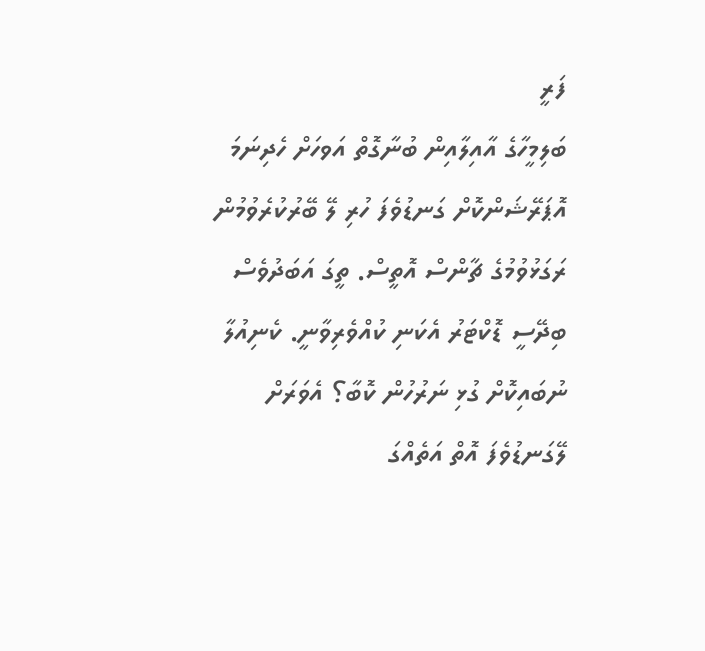ފަރީ
ބަލިމީހާގެ އާއިލާއިން ބުނާގޮތް އަވހަށް ހެދިނަމަ އޮޕަރޭޝަންކޮށް ގަނޑުވެފަ ހުރި ލޭ ބޭރުކުރެވުމުން ރަގަޅުވުމުގެ ޗާންސް އޮތީސް. ތީގަ އަބަދުވެސް ބިދޭސީ ޑޮކްޓަރު އެކަނި ކުއްވެރިވާނީ. ކެނިއުލާ ނުބައިކޮށް ގުޅި ނަރުހުން ކޮބާ؟ އެވަރަށް ލޭގަނޑުވެފަ އޮތް އަތެއްގަ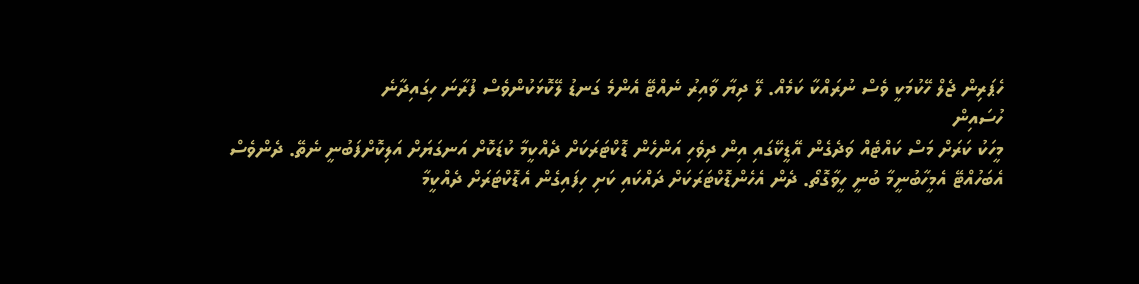ހެޕަރިން ޖެލް ހޭކުމަކީ ވެސް ނުރައްކާ ކަމެއް. ލޭ ދިޔާ ވާއިރު ނެއްޓޭ އެންމެ ގަނޑު ލޭކޮޅަކުންވެސް ފުރާނަ ހިގައިދާނެ
ހުސައިން
މީހަކު ކަރަށް މަސް ކައްޓެއް ވަދެގެން އޭޑީކޭގައި އިން ދިވެހި އަންހެން ޑޮކްޓަރަކަށް ދެއްކީމާ ކުޑަކޮށް އަނގަޔަށް އަލިކޮށްފަބުނީ ނެތޭ. ދެންވެސް އެބަހުއްޓޭ އެމީހާބުނީމާ ބުނީ ހީވާގޮތޯ. ދެން އެހެންޑޮކްޓަރަކަށް ދައްކައި ކަށި ހިފައިގެން އެޑޮކްޓަރަށް ދެއްކީމާ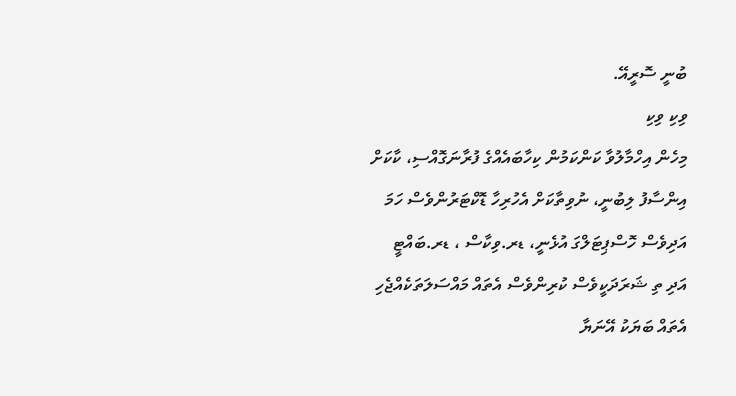ބުނީ ސޮރީއޭ.
ވިކި ވިކި
މިހެން އިހްމާލުވާ ކަންކަމުން ކިހާބައެއްގެ ފުރާނަގޮއްސި، ކާކަށް އިންސާފު ލިބުނީ، ނުވިތާކަށް އެހުރިހާ ޑޮކްޓަރުންވެސް ހަމަ އަދިވެސް ހޮސްޕިޓަލްގަ އުޅެނީ، ޑރ.ވިކާސް ، ޑރ.ބައްޓީ އަދި ތި ޝަރަދަކީވެސް ކުރިންވެސް އެތައް މައްސަލަތަކެއްޖެހި އެތައް ބަޔަކު އޭނަޔާ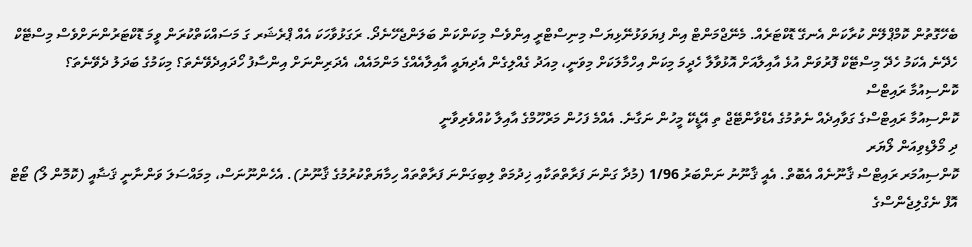ބެހޭގޮތުން ކޮމްޕްލޭން ކުރާކަން އެނގޭ ޑޮކްޓަރެއް. މެނޭޖްމަންޓް އިން ފިޔަވަޅުނޭޅިޔަސް މިނިސްޓްރީ އިންވެސް މިކަންކަން ބަލަންޖެހޭނެދޯ. ރަގަޅުވާހަކަ އެއް ޕްރެޝަރ ގަ މަސައްކަތްކުރަން ވީމަ ޑޮކްޓަރުންނަށްވެސް މިސްޓޭކް ހެދޭނެ އެކަމު ހެދޭ މިސްޓޭކް ފޮރުވަން އުޅެ އާއިލާއަށް އޮޅުވާލާ ހެދީމަ މިކަން އިހްމާލަކަށް މިވަނީ، މިއަދު ގެއްލިގެން އެދިޔައީ އާއިލާއެއްގެ މަންމައެއް، އެދަރިންނަށް އިންސާފު ހޯދައިދެވޭނެތަ؟ މިކަމުގެ ބަދަލު ދެވޭނެތަ؟
ކޮންސިއުމާ ރައިޓްސް
ކޮންސިއުމާ ރައިޓްސްގެ ގަވާއިދެއް ނެތުމުގެ އެޑްވާންޓޭޖް ތި އޭޑީކޭ މީހުން ނަގާނެ. އެއްމެ ފަހުން މަރްހޫމްގެ އާއިލާ ކުއްވެރިވާނީ
ދި މޯލްޑިވިއަން ލޯޔަރ
ކޮންސިއުމަރ ރައިޓްސް ޤާނޫނެއް އެބޮތް. އެއީ ޤާނޫނު ނަންބަރު 1/96 (މުދާ ގަންނަ ފަރާތްތަކާއި ޚިދުމަތް ލިބިގަންނަ ފަރާތްތައް ހިމާޔަތްކުރުމުގެ ޤާނޫނު). އެހެންނޫނަސް، މިމައްސަލަ ވަންނާނީ ޤަޟާއީ (ކޮމޮން ލޯ) ޓޯޓް އޮފް ނެގްލިޖެންސްގެ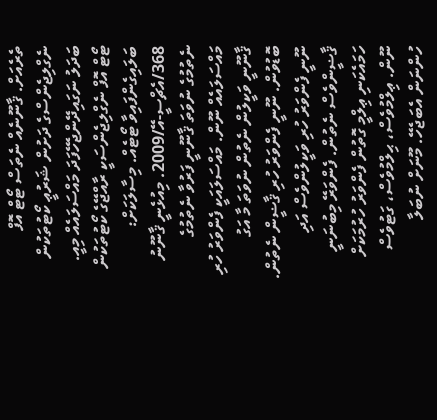ތެރެއަށް. ޤާނޫނެއް ނެތަސް ޓޯޓް އޮފް ނެގްލިޖެންސްގެ ދަށުން ޝަރުޢީ ކޯޓުތަކުން ބަދަލު ނަގައިދޭންޖެހޭފަދަ މައްސަލައެއް މިއީ. ޓޯޓް އޮފް ނެގްލިޖެންސަކީ ރާއްޖޭގެ ކޯޓުތަކުން ބަލައިގެންފައިވާ ޓޯޓެއް. މިސާލަކަށް: 368/އެޗްސީ-އޭ/2009. މިއުޅެނީ ޤާނޫނު ނެތުމުގެ ނުވަތަ ޤާނޫނީ ފަރުވާ ނެތުމުގެ މައްސަލައެއް ނޫން. މައްސަލައަކީ ފެންވަރު ހުރި ޤާނޫނީ ވަކީލުން ނެތުން ނުވަތަ މާ އަގު ބޮޑުވުން. ނޫނީ ފެންވަރު ހުރި ޤާޟީން ނެތުން. ނޫނީ ފެންވަރު ހުރި ވަކީލުންވެސް އަދި ޤާޟީންވެސް ނެތުން. ފެންވަރޭ މިބުނަނީ ހަމައެކަނި ޢިލްމީ ގޮތުން ފެންވަރު ހުރުމަކަށް ނޫން. ޢިލްމުވެސް، ޙިލްމުވެސް، ގަޓުވެސް ހުންނަން އެބަޖެހޭ. މޫނަށް ނުބަލާ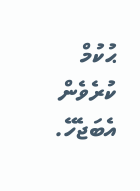ޙުކުމް ކުރެވެން އެބަޖެހޭ.